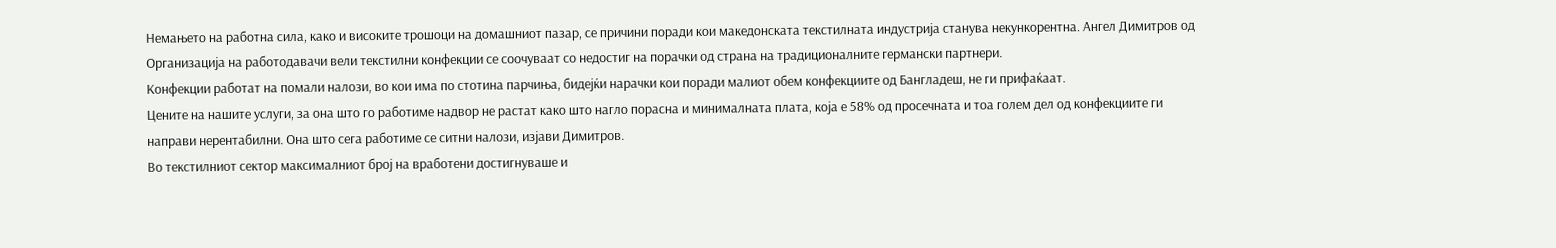Немањето на работна сила, како и високите трошоци на домашниот пазар, се причини поради кои македонската текстилната индустрија станува некункорентна. Ангел Димитров од Организација на работодавачи вели текстилни конфекции се соочуваат со недостиг на порачки од страна на традиционалните германски партнери.
Конфекции работат на помали налози, во кои има по стотина парчиња, бидејќи нарачки кои поради малиот обем конфекциите од Бангладеш, не ги прифаќаат.
Цените на нашите услуги, за она што го работиме надвор не растат како што нагло порасна и минималната плата, која е 58% од просечната и тоа голем дел од конфекциите ги направи нерентабилни. Она што сега работиме се ситни налози, изјави Димитров.
Во текстилниот сектор максималниот број на вработени достигнуваше и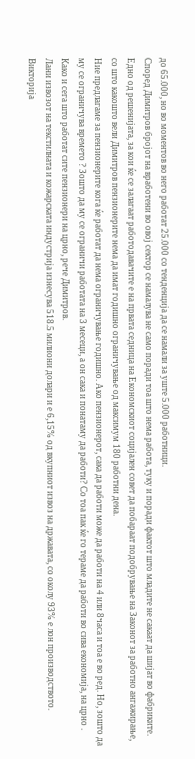до 65.000, но во моментов во него работат 25.000 со тенденција да се намали за уште 5.000 работници.
Според Димитров бројот на вработени во овој сектор се намалува не само поради тоа што нема работа, туку и поради фактот што младите не сакаат да шијат во фабриките.
Едно од решенијата, за кои ќе се залагаат работодавачите е на првата седница на Економскиот социјален совет да побараат подобрување на Законот за работно ангажирање, со што какошто вели Димитров пензионерите нема да имат годишно ограничување од максимум 180 работни дена.
Ние предлагаме за пензионерите кога ќе работат да нема ограничување годишно. Ако пензионерот, сака да работи може да работи на 4 или 8часа и тоа е во ред. Но, зошто да му се ограничува времето ? Зошто да му се ограничи работата на 3 месеци, а он сака и понатаму да работи? Со тоа пак ќе го тераме да работи во сива економија, на црно . Како и сега што работат сите пензионери на црно, рече Димитров.
Лани извозот на текстилната и кожарската индустрија изнесува 518.5 милиони долари и е 6,15% од вкупниот извоз на државата, со околу 93% е лон производството.
Викторија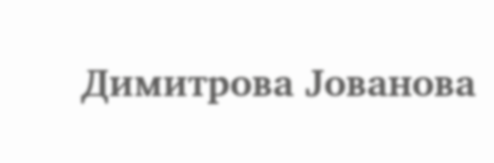Димитрова Јованова